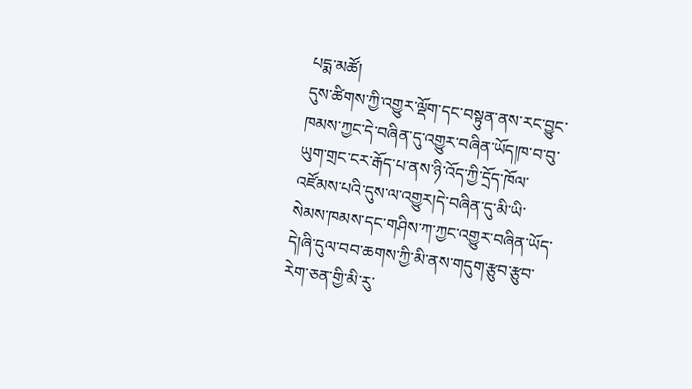པདྨ་མཚོ།
དུས་ཚིགས་ཀྱི་འགྱུར་ལྡོག་དང་བསྟུན་ནས་རང་བྱུང་ཁམས་ཀྱང་དེ་བཞིན་དུ་འགྱུར་བཞིན་ཡོད།ཁ་བ་བུ་ཡུག་གྲང་ངར་རྒོད་པ་ནས་ཉི་འོད་ཀྱི་དྲོད་ཁོལ་འཛོམས་པའི་དུས་ལ་འགྱུར།དེ་བཞིན་དུ་མི་ཡི་སེམས་ཁམས་དང་གཤིས་ཀ་ཀྱང་འགྱུར་བཞིན་ཡོད་དེ།ཞི་དུལ་བབ་ཆགས་ཀྱི་མི་ནས་གདུག་རྩུབ་རྩུབ་རེག་ཅན་གྱི་མི་རུ་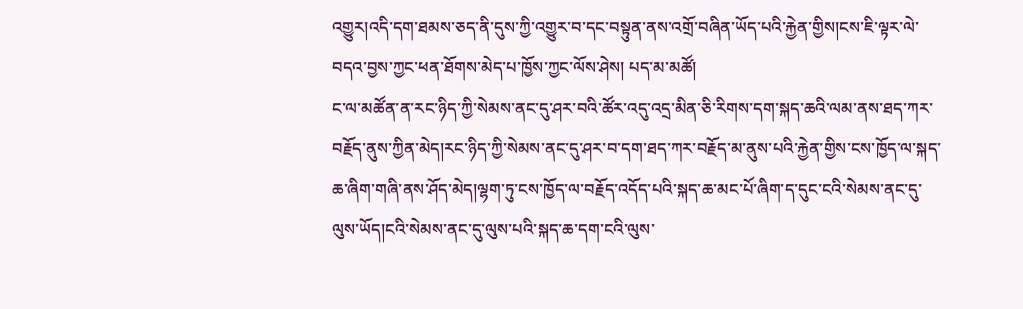འགྱུར།འདི་དག་ཐམས་ཅད་ནི་དུས་ཀྱི་འགྱུར་བ་དང་བསྟུན་ནས་འགྲོ་བཞིན་ཡོད་པའི་རྐྱེན་གྱིས།ངས་ཇི་ལྟར་ལེ་བདའ་བྱས་ཀྱང་ཕན་ཐོགས་མེད་པ་ཁྱོས་ཀྱང་ལོས་ཤེས། པད་མ་མཚོ།
ང་ལ་མཚོན་ན་རང་ཉིད་ཀྱི་སེམས་ནང་དུ་ཤར་བའི་ཚོར་འདུ་འདྲ་མིན་ཅི་རིགས་དག་སྐད་ཆའི་ལམ་ནས་ཐད་ཀར་བརྗོད་ནུས་ཀྱིན་མེད།རང་ཉིད་ཀྱི་སེམས་ནང་དུ་ཤར་བ་དག་ཐད་ཀར་བརྗོད་མ་ནུས་པའི་རྐྱེན་གྱིས་ངས་ཁྱོད་ལ་སྐད་ཆ་ཞིག་གཞི་ནས་ཤོད་མེད།ལྷག་ཏུ་ངས་ཁྱོད་ལ་བརྗོད་འདོད་པའི་སྐད་ཆ་མང་པོ་ཞིག་ད་དུང་ངའི་སེམས་ནང་དུ་ལུས་ཡོད།ངའི་སེམས་ནང་དུ་ལུས་པའི་སྐད་ཆ་དག་ངའི་ལུས་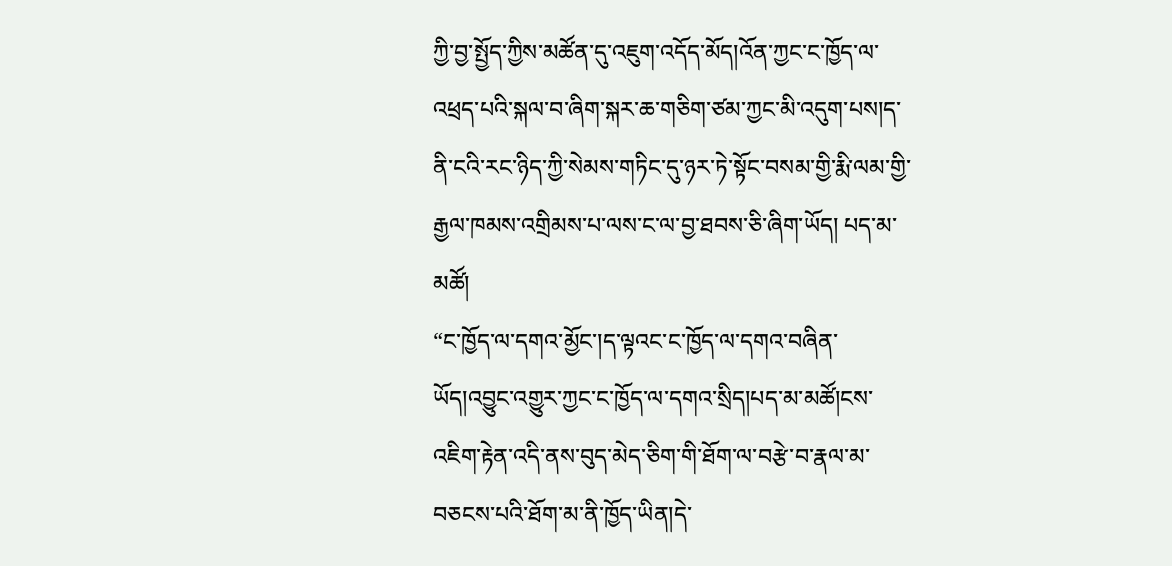ཀྱི་བྱ་སྤྱོད་ཀྱིས་མཚོན་དུ་འཇུག་འདོད་མོད།འོན་ཀྱང་ང་ཁྱོད་ལ་འཕྲད་པའི་སྐལ་བ་ཞིག་སྐར་ཆ་གཅིག་ཙམ་ཀྱང་མི་འདུག་པས།ད་ནི་ངའི་རང་ཉིད་ཀྱི་སེམས་གཏིང་དུ་ཉར་ཏེ་སྟོང་བསམ་གྱི་རྨི་ལམ་གྱི་རྒྱལ་ཁམས་འགྲིམས་པ་ལས་ང་ལ་བྱ་ཐབས་ཅི་ཞིག་ཡོད། པད་མ་མཚོ།
“ང་ཁྱོད་ལ་དགའ་མྱོང་།ད་ལྟའང་ང་ཁྱོད་ལ་དགའ་བཞིན་ཡོད།འབྱུང་འགྱུར་ཀྱང་ང་ཁྱོད་ལ་དགའ་སྲིད།པད་མ་མཚོ།ངས་འཇིག་རྟེན་འདི་ནས་བུད་མེད་ཅིག་གི་ཐོག་ལ་བརྩེ་བ་རྣལ་མ་བཅངས་པའི་ཐོག་མ་ནི་ཁྱོད་ཡིན།དེ་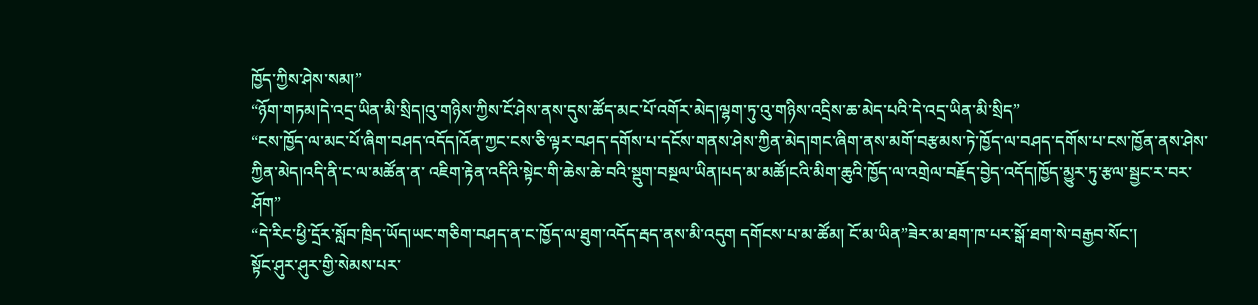ཁྱོད་ཀྱིས་ཤེས་སམ།”
“ཉོག་གཏམ།དེ་འདྲ་ཡིན་མི་སྲིད།འུ་གཉིས་ཀྱིས་ངོ་ཤེས་ནས་དུས་ཚོད་མང་པོ་འགོར་མེད།ལྷག་ཏུ་འུ་གཉིས་འདྲིས་ཆ་མེད་པའི་དེ་འདྲ་ཡིན་མི་སྲིད”
“ངས་ཁྱོད་ལ་མང་པོ་ཞིག་བཤད་འདོད།འོན་ཀྱང་ངས་ཅི་ལྟར་བཤད་དགོས་པ་དངོས་གནས་ཤེས་ཀྱིན་མེད།གང་ཞིག་ནས་མགོ་བརྩམས་ཏེ་ཁྱོད་ལ་བཤད་དགོས་པ་ངས་ཁྱོན་ནས་ཤེས་ཀྱིན་མེད།འདི་ནི་ང་ལ་མཚོན་ན་ འཇིག་རྟེན་འདིའི་སྟེང་གི་ཆེས་ཆེ་བའི་སྡུག་བསྔལ་ཡིན།པད་མ་མཚོ།ངའི་མིག་ཆུའི་ཁྱོད་ལ་འགྲེལ་བརྗོད་བྱེད་འདོད།ཁྱོད་མྱུར་ཏུ་རྩལ་སྦྱང་ར་བར་ཤོག”
“དེ་རིང་ཕྱི་དྲོར་སློབ་ཁྲིད་ཡོད།ཡང་གཅིག་བཤད་ན་ང་ཁྱོད་ལ་ཐུག་འདོད་རྦད་ནས་མི་འདུག དགོངས་པ་མ་ཚོམ། ངོ་མ་ཡིན”ཟེར་མ་ཐག་ཁ་པར་སྒོ་ཐག་སེ་བརྒྱབ་སོང་།
སྟོང་ཤུར་ཤུར་གྱི་སེམས་པར་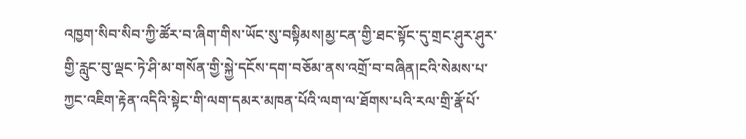འཁྱག་སིབ་སིབ་ཀྱི་ཚོར་བ་ཞིག་གིས་ཡོང་སུ་བསྟིམས།མྱ་ངན་གྱི་ཐང་སྟོང་དུ་གྲང་ཤུར་ཤུར་གྱི་རླུང་བུ་ལྡང་ཏེ་ཤི་མ་གསོན་གྱི་སྐྱེ་དངོས་དག་བཅོམ་ནས་འགྲོ་བ་བཞིན།ངའི་སེམས་པ་ཀྱང་འཇིག་རྟེན་འདིའི་སྟེང་གི་ལག་དམར་མཁན་པོའི་ལག་ལ་ཐོགས་པའི་རལ་གྲི་རྣོ་པོ་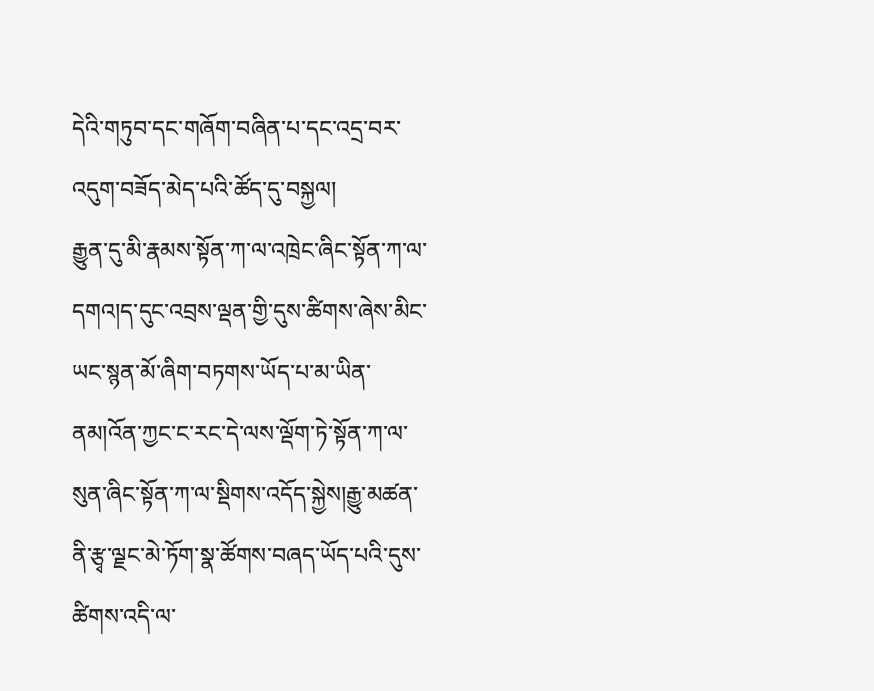དེའི་གཏུབ་དང་གཞོག་བཞིན་པ་དང་འདྲ་བར་འདུག་བཟོད་མེད་པའི་ཚོད་དུ་བསྐྱལ།
རྒྱུན་དུ་མི་རྣམས་སྟོན་ཀ་ལ་འཁྲེང་ཞིང་སྟོན་ཀ་ལ་དགའ།ད་དུང་འབྲས་ལྡན་གྱི་དུས་ཚིགས་ཞེས་མིང་ཡང་སྙན་མོ་ཞིག་བཏགས་ཡོད་པ་མ་ཡིན་ནམ།འོན་ཀྱང་ང་རང་དེ་ལས་ལྡོག་ཏེ་སྟོན་ཀ་ལ་སུན་ཞིང་སྟོན་ཀ་ལ་སྡིགས་འདོད་སྐྱེས།རྒྱུ་མཚན་ནི་རྩྭ་ལྗང་མེ་ཏོག་སྣ་ཚོགས་བཞད་ཡོད་པའི་དུས་ཚིགས་འདི་ལ་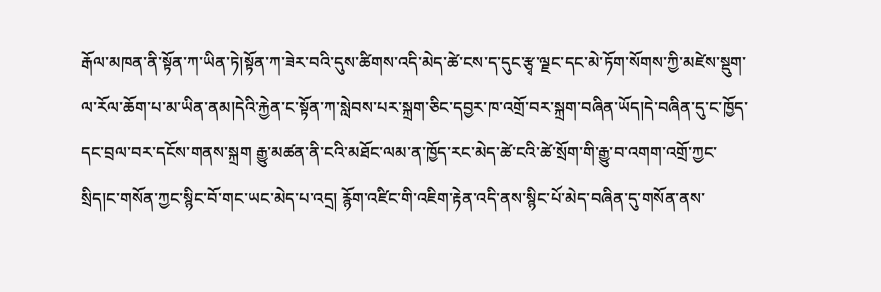རྒོལ་མཁན་ནི་སྟོན་ཀ་ཡིན་ཏེ།སྟོན་ཀ་ཟེར་བའི་དུས་ཚིགས་འདི་མེད་ཚེ་ངས་ད་དུང་རྩྭ་ལྗང་དང་མེ་ཏོག་སོགས་ཀྱི་མཛེས་སྡུག་ལ་རོལ་ཆོག་པ་མ་ཡིན་ནམ།དེའི་རྐྱེན་ང་སྟོན་ཀ་སླེབས་པར་སྐྲག་ཅིང་དབྱར་ཁ་འགྲོ་བར་སྐྲག་བཞིན་ཡོད།དེ་བཞིན་དུ་ང་ཁྱོད་དང་བྲལ་བར་དངོས་གནས་སྐྲག རྒྱུ་མཚན་ནི་ངའི་མཐོང་ལམ་ན་ཁྱོད་རང་མེད་ཚེ་ངའི་ཚེ་སྲོག་གི་རྒྱུ་བ་འགག་འགྲོ་ཀྱང་སྲིད།ང་གསོན་ཀྱང་སྙིང་བོ་གང་ཡང་མེད་པ་འདྲ། རྙོག་འཛིང་གི་འཇིག་རྟེན་འདི་ནས་སྙིང་པོ་མེད་བཞིན་དུ་གསོན་ནས་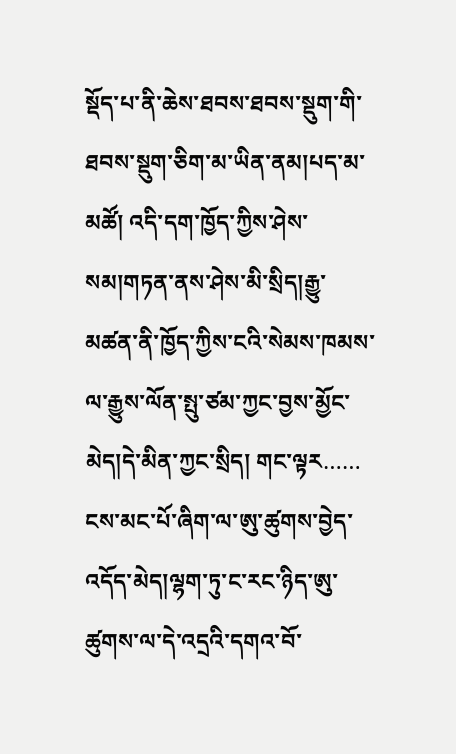སྡོད་པ་ནི་ཆེས་ཐབས་ཐབས་སྡུག་གི་ཐབས་སྡུག་ཅིག་མ་ཡིན་ནམ།པད་མ་མཚོ། འདི་དག་ཁྱོད་ཀྱིས་ཤེས་སམ།གཏན་ནས་ཤེས་མི་སྲིད།རྒྱུ་མཚན་ནི་ཁྱོད་ཀྱིས་ངའི་སེམས་ཁམས་ལ་རྒྱུས་ལོན་སྤུ་ཙམ་ཀྱང་བྱས་མྱོང་མེད།དེ་མིན་ཀྱང་སྲིད། གང་ལྟར……
ངས་མང་པོ་ཞིག་ལ་ཨུ་ཚུགས་བྱེད་འདོད་མེད།ལྷག་ཏུ་ང་རང་ཉིད་ཨུ་ཚུགས་ལ་དེ་འདྲའི་དགའ་བོ་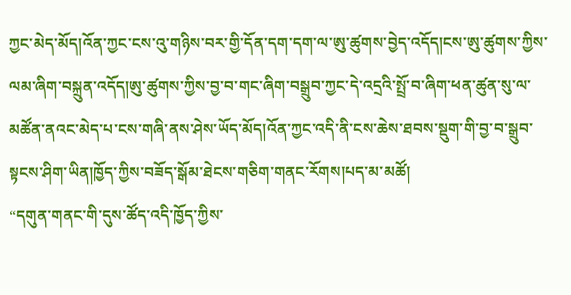ཀྱང་མེད་མོད།འོན་ཀྱང་ངས་འུ་གཉིས་བར་གྱི་དོན་དག་དག་ལ་ཨུ་ཚུགས་བྱེད་འདོད།ངས་ཨུ་ཚུགས་ཀྱིས་ལམ་ཞིག་བསྐྲུན་འདོད།ཨུ་ཚུགས་ཀྱིས་བྱ་བ་གང་ཞིག་བསྒྲུབ་ཀྱང་དེ་འདྲའི་སྤྲོ་བ་ཞིག་ཕན་ཚུན་སུ་ལ་མཚོན་ནའང་མེད་པ་ངས་གཞི་ནས་ཤེས་ཡོད་མོད།འོན་ཀྱང་འདི་ནི་ངས་ཆེས་ཐབས་སྡུག་གི་བྱ་བ་སྒྲུབ་སྟངས་ཤིག་ཡིན།ཁྱོད་ཀྱིས་བཟོད་སྒོམ་ཐེངས་གཅིག་གནང་རོགས།པད་མ་མཚོ།
“དགུན་གནང་གི་དུས་ཚོད་འདི་ཁྱོད་ཀྱིས་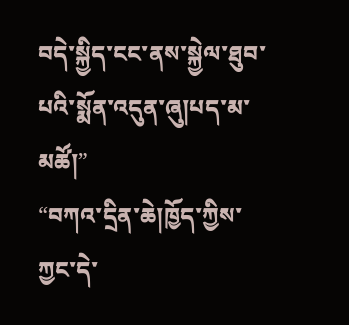བདེ་སྐྱིད་ངང་ནས་སྐྱེལ་ཐུབ་པའི་སྨོན་འདུན་ཞུ།པད་མ་མཚོ།”
“བཀའ་དྲིན་ཆེ།ཁྱོད་ཀྱིས་ཀྱང་དེ་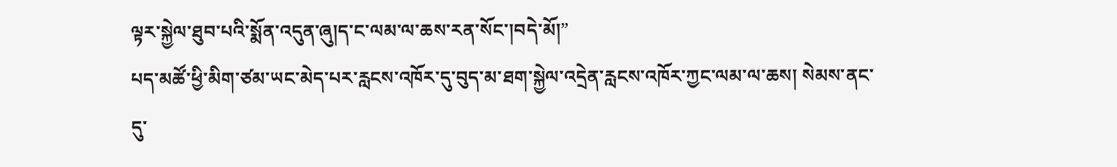ལྟར་སྐྱེལ་ཐུབ་པའི་སྨོན་འདུན་ཞུ།ད་ང་ལམ་ལ་ཆས་རན་སོང་།བདེ་མོ།”
པད་མཚོ་ཕྱི་མིག་ཙམ་ཡང་མེད་པར་རླངས་འཁོར་དུ་བུད་མ་ཐག་སྐྱེལ་འདྲེན་རླངས་འཁོར་ཀྱང་ལམ་ལ་ཆས། སེམས་ནང་དུ་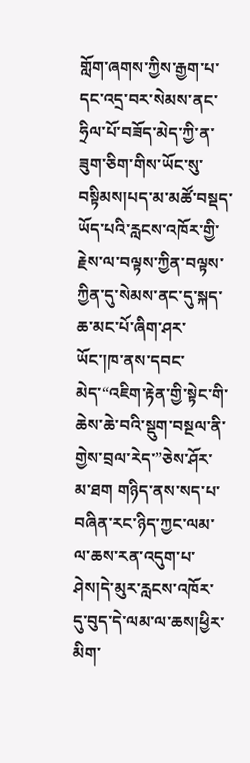གློག་ཞགས་ཀྱིས་རྒྱག་པ་དང་འདྲ་བར་སེམས་ནང་ཧྲིལ་པོ་བཟོད་མེད་ཀྱི་ན་ཟུག་ཅིག་གིས་ཡོང་སུ་བསྟིམས།པད་མ་མཚོ་བསྡད་ཡོད་པའི་རླངས་འཁོར་གྱི་རྗེས་ལ་བལྟས་ཀྱིན་བལྟས་ཀྱིན་དུ་སེམས་ནང་དུ་སྐད་ཆ་མང་པོ་ཞིག་ཤར་ཡོང་།ཁ་ནས་དབང་མེད་“འཇིག་རྟེན་གྱི་སྟེང་གི་ཆེས་ཆེ་བའི་སྡུག་བསྔལ་ནི་གྱེས་བྲལ་རེད་”ཅེས་ཤོར་མ་ཐག གཉིད་ནས་སད་པ་བཞིན་རང་ཉིད་ཀྱང་ལམ་ལ་ཆས་རན་འདུག་པ་ཤེས།དེ་མུར་རླངས་འཁོར་དུ་བུད་དེ་ལམ་ལ་ཆས།ཕྱིར་མིག་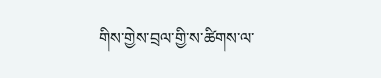གིས་གྱེས་བྲལ་གྱི་ས་ཚིགས་ལ་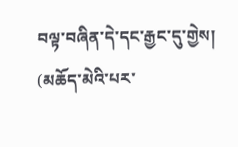བལྟ་བཞིན་དེ་དང་རྒྱང་དུ་གྱེས།
(མཆོད་མེའི་པར་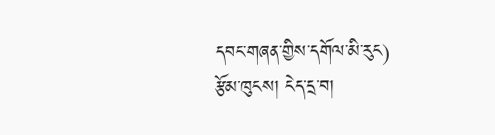དབང་གཞན་གྱིས་དགོལ་མི་རུང)
རྩོམ་ཁུངས། ངེད་དྲ་བ།